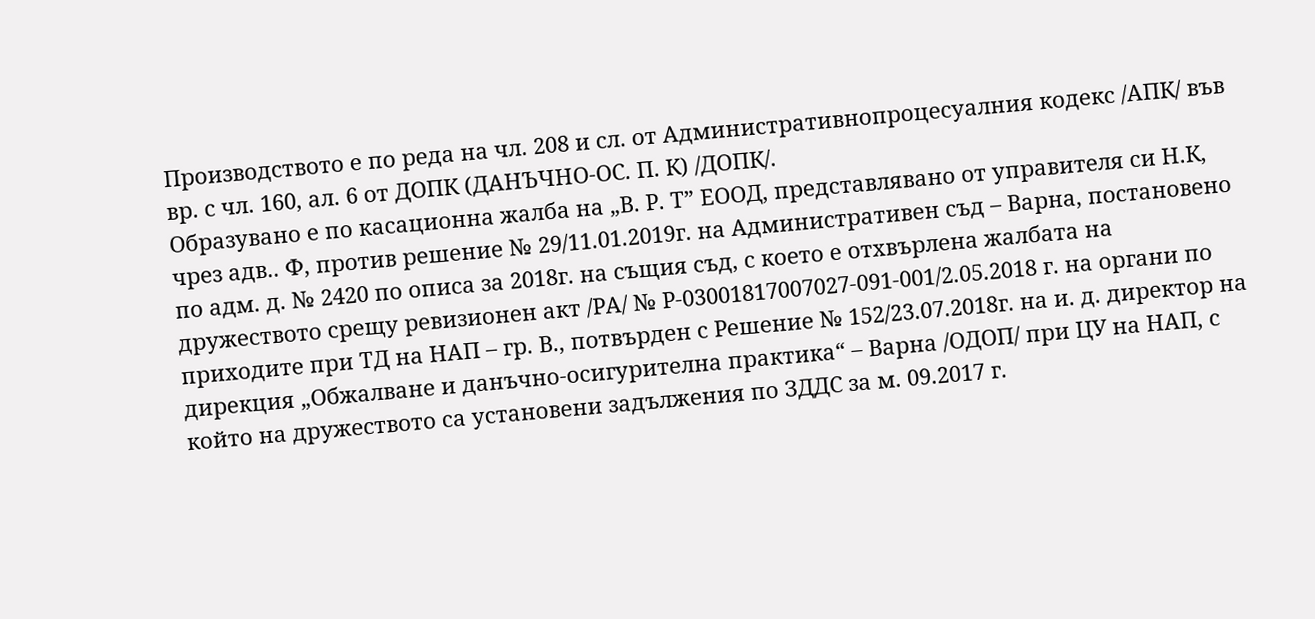Производството е по реда на чл. 208 и сл. от Административнопроцесуалния кодекс /АПК/ във вр. с чл. 160, ал. 6 от ДОПК (ДАНЪЧНО-ОС. П. К) /ДОПК/.
Образувано е по касационна жалба на „В. Р. Т” ЕООД, представлявано от управителя си Н.К, чрез адв.. Ф, против решение № 29/11.01.2019г. на Административен съд – Варна, постановено по адм. д. № 2420 по описа за 2018г. на същия съд, с което е отхвърлена жалбата на дружеството срещу ревизионен акт /РА/ № Р-03001817007027-091-001/2.05.2018 г. на органи по приходите при ТД на НАП – гр. В., потвърден с Решение № 152/23.07.2018г. на и. д. директор на дирекция „Обжалване и данъчно-осигурителна практика“ – Варна /ОДОП/ при ЦУ на НАП, с който на дружеството са установени задължения по ЗДДС за м. 09.2017 г.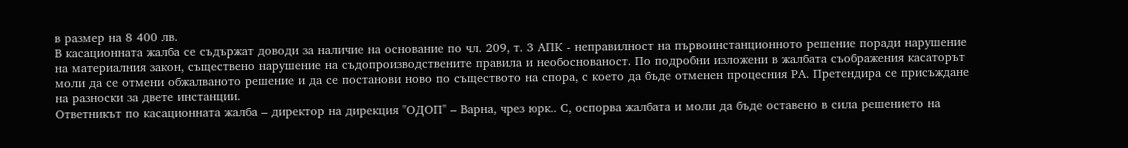в размер на 8 400 лв.
В касационната жалба се съдържат доводи за наличие на основание по чл. 209, т. 3 АПК - неправилност на първоинстанционното решение поради нарушение на материалния закон, съществено нарушение на съдопроизводствените правила и необоснованост. По подробни изложени в жалбата съображения касаторът моли да се отмени обжалваното решение и да се постанови ново по съществото на спора, с което да бъде отменен процесния РА. Претендира се присъждане на разноски за двете инстанции.
Ответникът по касационната жалба – директор на дирекция "ОДОП" – Варна, чрез юрк.. С, оспорва жалбата и моли да бъде оставено в сила решението на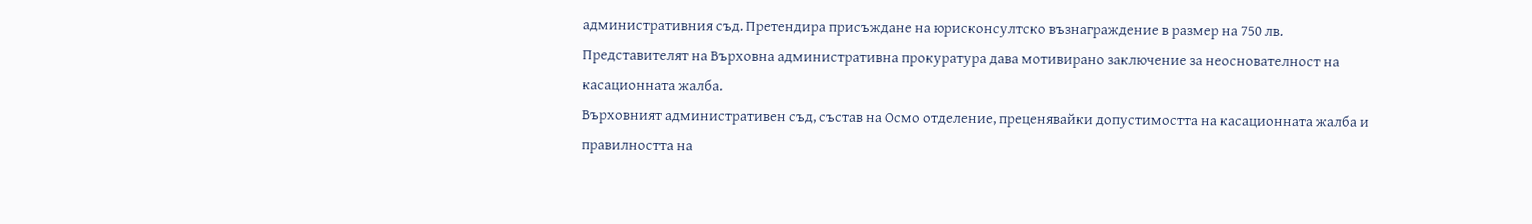административния съд. Претендира присъждане на юрисконсултско възнаграждение в размер на 750 лв.
Представителят на Върховна административна прокуратура дава мотивирано заключение за неоснователност на касационната жалба.
Върховният административен съд, състав на Осмо отделение, преценявайки допустимостта на касационната жалба и правилността на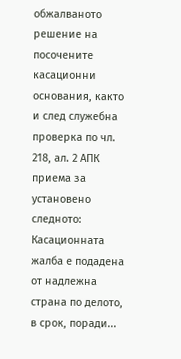обжалваното решение на посочените касационни основания, както и след служебна проверка по чл. 218, ал. 2 АПК приема за установено следното:
Касационната жалба е подадена от надлежна страна по делото, в срок, поради...